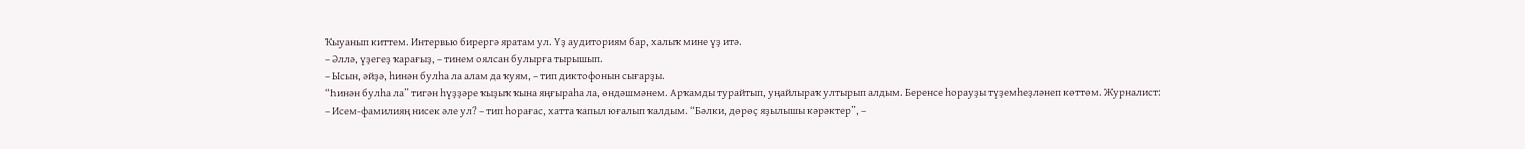Ҡыуанып киттем. Интервью бирергә яратам ул. Үҙ аудиториям бар, халыҡ мине үҙ итә.
– Әллә, үҙегеҙ ҡарағыҙ, – тинем оялсан булырға тырышып.
– Ысын, әйҙә, һинән булһа ла алам да ҡуям, – тип диктофонын сығарҙы.
“Һинән булһа ла” тигән һүҙҙәре ҡыҙыҡ ҡына яңғыраһа ла, өндәшмәнем. Арҡамды турайтып, уңайлыраҡ ултырып алдым. Беренсе һорауҙы түҙемһеҙләнеп көттөм. Журналист:
– Исем-фамилияң нисек әле ул? – тип һорағас, хатта ҡапыл юғалып ҡалдым. “Бәлки, дөрөҫ яҙылышы кәрәктер”, –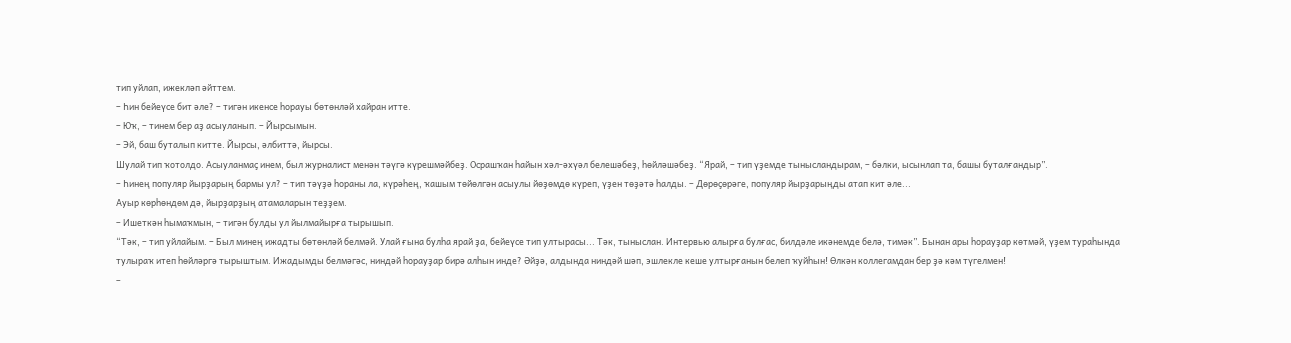тип уйлап, ижекләп әйттем.
– Һин бейеүсе бит әле? – тигән икенсе һорауы бөтөнләй хайран итте.
– Юҡ, – тинем бер аҙ асыуланып. – Йырсымын.
– Эй, баш буталып китте. Йырсы, әлбиттә, йырсы.
Шулай тип ҡотолдо. Асыуланмаҫ инем, был журналист менән тәүгә күрешмәйбеҙ. Осрашҡан һайын хәл-әхүәл белешәбеҙ, һөйләшәбеҙ. “Ярай, – тип үҙемде тынысландырам, – бәлки, ысынлап та, башы буталғандыр”.
– Һинең популяр йырҙарың бармы ул? – тип тәүҙә һораны ла, күрәһең, ҡашым төйөлгән асыулы йөҙөмдө күреп, үҙен төҙәтә һалды. – Дөрөҫөрәге, популяр йырҙарыңды атап кит әле...
Ауыр көрһөндөм дә, йырҙарҙың атамаларын теҙҙем.
– Ишеткән һымаҡмын, – тигән булды ул йылмайырға тырышып.
“Тәк, – тип уйлайым. – Был минең ижадты бөтөнләй белмәй. Улай ғына булһа ярай ҙа, бейеүсе тип ултырасы... Тәк, тыныслан. Интервью алырға булғас, билдәле икәнемде белә, тимәк”. Бынан ары һорауҙар көтмәй, үҙем тураһында тулыраҡ итеп һөйләргә тырыштым. Ижадымды белмәгәс, ниндәй һорауҙар бирә алһын инде? Әйҙә, алдында ниндәй шәп, эшлекле кеше ултырғанын белеп ҡуйһын! Өлкән коллегамдан бер ҙә кәм түгелмен!
–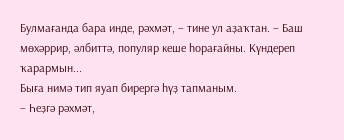Булмағанда бара инде, рәхмәт, – тине ул аҙаҡтан. – Баш мөхәррир, әлбиттә, популяр кеше һорағайны. Күндереп ҡарармын...
Быға нимә тип яуап бирергә һүҙ тапманым.
– Һеҙгә рәхмәт,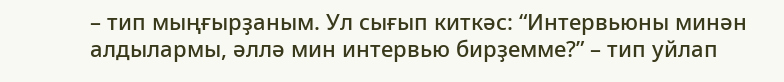– тип мыңғырҙаным. Ул сығып киткәс: “Интервьюны минән алдылармы, әллә мин интервью бирҙемме?” – тип уйлап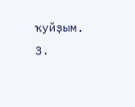ҡуйҙым.
З.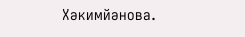Хәкимйәнова.